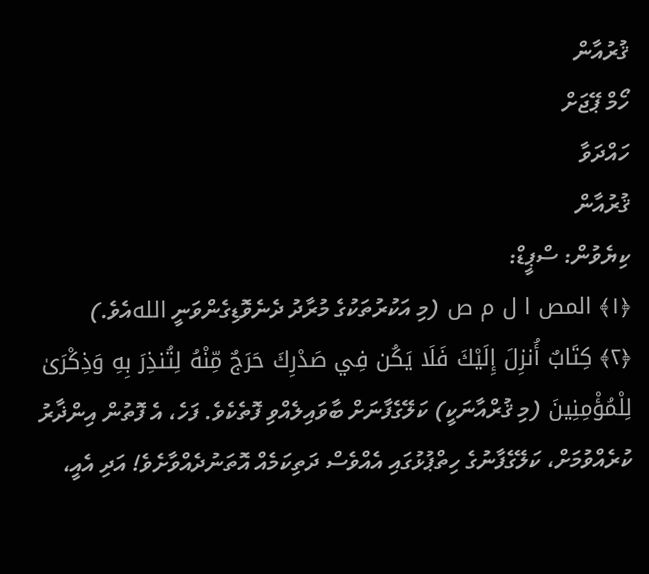ޤުރުއާން
ހޯމް ޕޭޖަށް
ހައްދަވާ
ޤުރުއާން
ކިޔެވުން: ސްޕީޑް:
﴿١﴾ المص ا ل م ص (މި އަކުރުތަކުގެ މުރާދު ދެނެވޮޑިގެންވަނީ اللهއެވެ.)
﴿٢﴾ كِتَابٌ أُنزِلَ إِلَيْكَ فَلَا يَكُن فِي صَدْرِكَ حَرَجٌ مِّنْهُ لِتُنذِرَ بِهِ وَذِكْرَىٰ لِلْمُؤْمِنِينَ (މި ޤުރްއާނަކީ) ކަލޭގެފާނަށް ބާވައިލެއްވި ފޮތެކެވެ. ފަހެ، އެ ފޮތުން އިންޛާރު ކުރެއްވުމަށް، ކަލޭގެފާނުގެ ހިތްޕުޅުގައި އެއްވެސް ދަތިކަމެއް އޮތަނުދެއްވާށެވެ! އަދި އެއީ،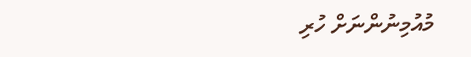މުއުމިނުންނަށް ހުރި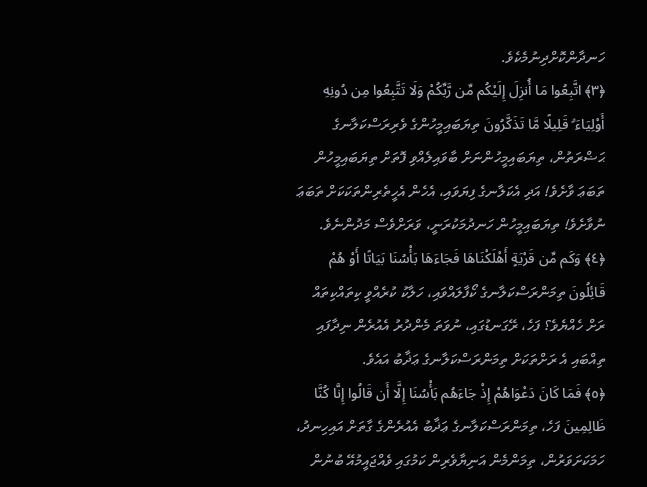ހަނދާންކޮށްދިނުމެކެވެ.
﴿٣﴾ اتَّبِعُوا مَا أُنزِلَ إِلَيْكُم مِّن رَّبِّكُمْ وَلَا تَتَّبِعُوا مِن دُونِهِ أَوْلِيَاءَ ۗ قَلِيلًا مَّا تَذَكَّرُونَ ތިޔަބައިމީހުންގެ ވެރިރަސްކަލާނގެ ޙަޟްރަތުން، ތިޔަބައިމީހުންނަށް ބާވައިލެއްވި ފޮތަށް ތިޔަބައިމީހުން ތަބަޢަ ވާށެވެ! އަދި އެކަލާނގެ ފިޔަވައި، އެހެން އެހީތެރިންތަކަކަށް ތަބަޢަ ނުވާށެވެ! ތިޔަބައިމީހުން ހަނދުމަކުރަނީ، ވަރަށްވެސް މަދުންނެވެ.
﴿٤﴾ وَكَم مِّن قَرْيَةٍ أَهْلَكْنَاهَا فَجَاءَهَا بَأْسُنَا بَيَاتًا أَوْ هُمْ قَائِلُونَ ތިމަންރަސްކަލާނގެ ކޯފާލައްވައި، ހަލާކު ކުރެއްވީ ކިތައްކިތައް ރަށް ހެއްޔެވެ؟ ފަހެ، ރޭގަނޑުގައި، ނުވަތަ މެންދުރު އެއުރެން ނިދާފައި ތިއްބައި އެ ރަށްތަކަށް ތިމަންރަސްކަލާނގެ ޢަޛާބު އައެވެ.
﴿٥﴾ فَمَا كَانَ دَعْوَاهُمْ إِذْ جَاءَهُم بَأْسُنَا إِلَّا أَن قَالُوا إِنَّا كُنَّا ظَالِمِينَ ފަހެ، ތިމަންރަސްކަލާނގެ ޢަޛާބު އެއުރެންގެ ގާތަށް އައިހިނދު، ހަމަކަށަވަރުން، ތިމަންމެން އަނިޔާވެރިން ކަމުގައި ވެއްޖައީމުއޭ ބުނުން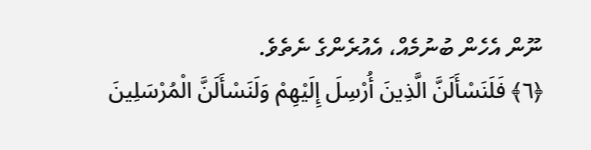ނޫން އެހެން ބުނުމެއް، އެއުރެންގެ ނެތެވެ.
﴿٦﴾ فَلَنَسْأَلَنَّ الَّذِينَ أُرْسِلَ إِلَيْهِمْ وَلَنَسْأَلَنَّ الْمُرْسَلِينَ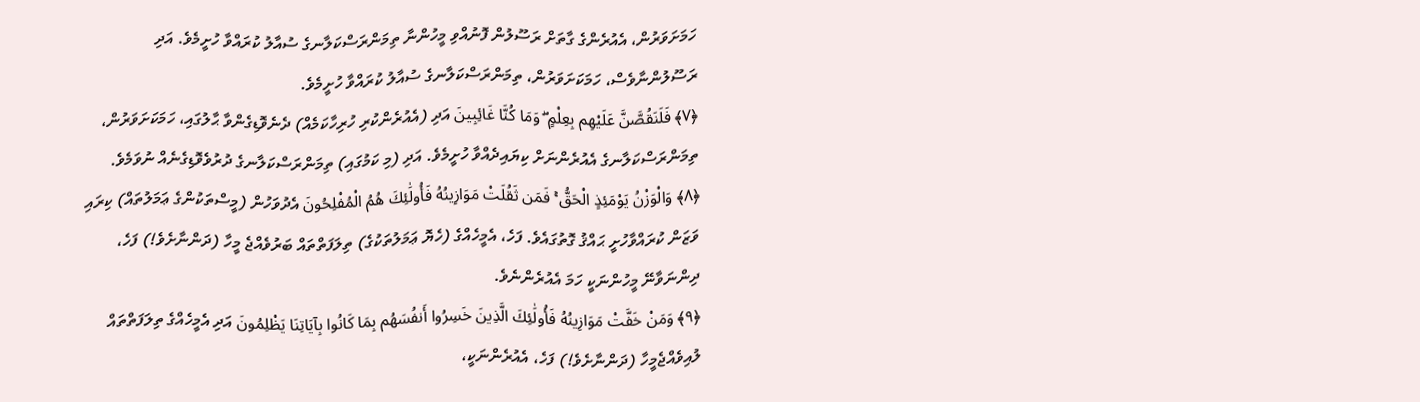ހަމަށަވަރުން، އެއުރެންގެ ގާތަށް ރަސޫލުން ފޮނުއްވި މީހުންނާ ތިމަންރަސްކަލާނގެ ސުއާލު ކުރައްވާ ހުށީމެވެ. އަދި ރަސޫލުންނާވެސް، ހަމަކަށަވަރުން، ތިމަންރަސްކަލާނގެ ސުއާލު ކުރައްވާ ހުށީމެވެ.
﴿٧﴾ فَلَنَقُصَّنَّ عَلَيْهِم بِعِلْمٍ ۖ وَمَا كُنَّا غَائِبِينَ އަދި (އެއުރެންކުރި ހުރިހާކަމެއް) ދެނެވޮޑިގެންވާ ޙާލުގައި، ހަމަކަށަވަރުން، ތިމަންރަސްކަލާނގެ އެއުރެންނަށް ކިޔައިދެއްވާ ހުށީމެވެ. އަދި (މި ކަމުގައި) ތިމަންރަސްކަލާނގެ ދުރުވެވޮޑިގެނެއް ނުވަމެވެ.
﴿٨﴾ وَالْوَزْنُ يَوْمَئِذٍ الْحَقُّ ۚ فَمَن ثَقُلَتْ مَوَازِينُهُ فَأُولَٰئِكَ هُمُ الْمُفْلِحُونَ އެދުވަހުން (މީސްތަކުންގެ ޢަމަލުތައް) ކިރައި ވަޒަން ކުރައްވާހުށީ ޙައްޤު ގޮތުގައެވެ. ފަހެ، އެމީހެއްގެ (ހެޔޮ ޢަމަލުތަކުގެ) ތިލަފަތްތައް ބަރުވެއްޖެ މީހާ (ދަންނާށެވެ!) ފަހެ، ދިންނަވާނޭ މީހުންނަކީ ހަމަ އެއުރެންނެވެ.
﴿٩﴾ وَمَنْ خَفَّتْ مَوَازِينُهُ فَأُولَٰئِكَ الَّذِينَ خَسِرُوا أَنفُسَهُم بِمَا كَانُوا بِآيَاتِنَا يَظْلِمُونَ އަދި އެމީހެއްގެ ތިލަފަތްތައް ލުއިވެއްޖެމީހާ (ދަންނާށެވެ!) ފަހެ، އެއުރެންނަކީ،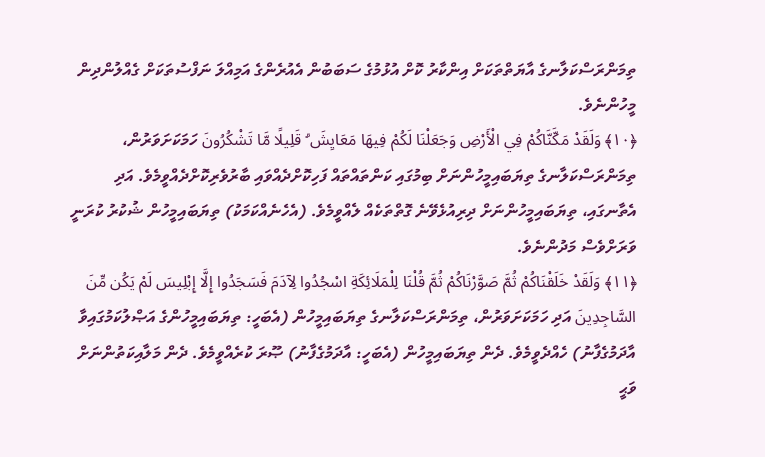ތިމަންރަސްކަލާނގެ އާޔަތްތަކަށް އިންކާރު ކޮށް އުޅުމުގެ ސަބަބުން އެއުރެންގެ އަމިއްލަ ނަފްސުތަކަށް ގެއްލުންދިން މީހުންނެވެ.
﴿١٠﴾ وَلَقَدْ مَكَّنَّاكُمْ فِي الْأَرْضِ وَجَعَلْنَا لَكُمْ فِيهَا مَعَايِشَ ۗ قَلِيلًا مَّا تَشْكُرُونَ ހަމަކަށަވަރުން، ތިމަންރަސްކަލާނގެ ތިޔަބައިމީހުންނަށް ބިމުގައި ކަންތައްތައް ފަހިކޮށްދެއްވައި ބާރުވެރިކޮށްދެއްވީމެވެ. އަދި އެތާނގައި، ތިޔަބައިމީހުންނަށް ދިރިއުޅެވޭނެ ގޮތްތަކެއް ލެއްވީމެވެ. (އެހެނެއްކަމަކު) ތިޔަބައިމީހުން ޝުކުރު ކުރަނީ ވަރަށްވެސް މަދުންނެވެ.
﴿١١﴾ وَلَقَدْ خَلَقْنَاكُمْ ثُمَّ صَوَّرْنَاكُمْ ثُمَّ قُلْنَا لِلْمَلَائِكَةِ اسْجُدُوا لِآدَمَ فَسَجَدُوا إِلَّا إِبْلِيسَ لَمْ يَكُن مِّنَ السَّاجِدِينَ އަދި ހަމަކަށަވަރުން، ތިމަންރަސްކަލާނގެ ތިޔަބައިމީހުން (އެބަހީ: ތިޔަބައިމީހުންގެ އަޞްލުކަމުގައިވާ އާދަމުގެފާނު) ހެއްދެވީމެވެ. ދެން ތިޔަބައިމީހުން (އެބަހީ: އާދަމުގެފާނު) ޞޫރަ ކުރެއްވީމެވެ. ދެން މަލާއިކަތުންނަށް ވަޙީ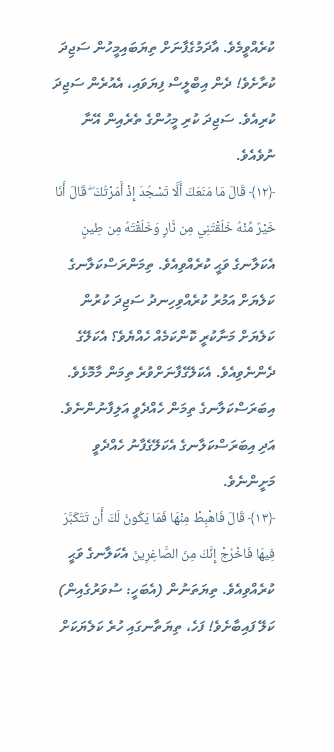ކުރެއްވީމެވެ. އާދަމުގެފާނަށް ތިޔަބައިމީހުން ސަޖިދަ ކުރާށެވެ! ދެން އިބްލީސް ފިޔަވައި، އެއުރެން ސަޖިދަ ކުރިއެވެ. ސަޖިދަ ކުރި މީހުންގެ ތެރެއިން އޭނާ ނުވެއެވެ.
﴿١٢﴾ قَالَ مَا مَنَعَكَ أَلَّا تَسْجُدَ إِذْ أَمَرْتُكَ ۖ قَالَ أَنَا خَيْرٌ مِّنْهُ خَلَقْتَنِي مِن نَّارٍ وَخَلَقْتَهُ مِن طِينٍ އެކަލާނގެ ވަޙީ ކުރެއްވިއެވެ. ތިމަންރަސްކަލާނގެ ކަލެޔަށް އަމުރު ކުރެއްވިހިނދު ސަޖިދަ ކުރުން ކަލެޔަށް މަނާކުރީ ކޮންކަމެއް ހެއްޔެވެ؟ އެކަލޭގެ ދެންނެވިއެވެ. އެކަލޭގެފާނަށްވުރެ ތިމަން މާމޮޅެވެ. އިބަރަސްކަލާނގެ ތިމަން ހެއްދެވީ އަލިފާނުންނެވެ. އަދި އިބަރަސްކަލާނގެ އެކަލޭގެފާނު ހެއްދެވީ މަށީންނެވެ.
﴿١٣﴾ قَالَ فَاهْبِطْ مِنْهَا فَمَا يَكُونُ لَكَ أَن تَتَكَبَّرَ فِيهَا فَاخْرُجْ إِنَّكَ مِنَ الصَّاغِرِينَ އެކަލާނގެ ވަޙީ ކުރެއްވިއެވެ. ތިޔަތަނުން (އެބަހީ: ސުވަރުގެއިން) ކަލޭ ފައިބާށެވެ! ފަހެ، ތިޔަތާނގައި ހުރެ ކަލެޔަކަށް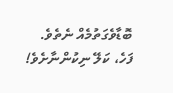ބޮޑާވެގަތުމެއް ނެތެވެ. ފަހެ، ކަލޭ ނިކުންނާށެވެ!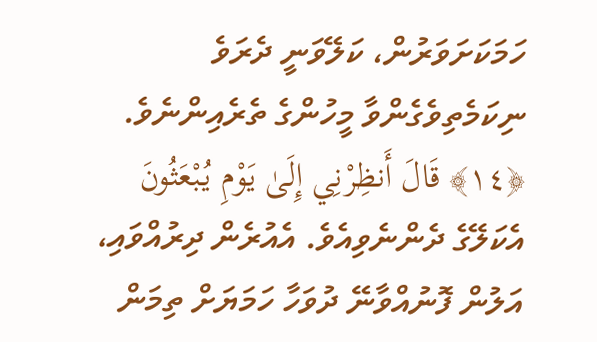ހަމަކަށަވަރުން، ކަލޭވަނީ ދެރަވެ ނިކަމެތިވެގެންވާ މީހުންގެ ތެރެއިންނެވެ.
﴿١٤﴾ قَالَ أَنظِرْنِي إِلَىٰ يَوْمِ يُبْعَثُونَ އެކަލޭގެ ދެންނެވިއެވެ. އެއުރެން ދިރުއްވައި، އަލުން ފޮނުއްވާނޭ ދުވަހާ ހަމަޔަށް ތިމަން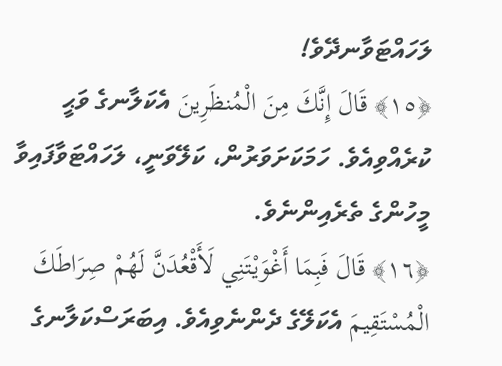ލަހައްޓަވާނދޭވެ!
﴿١٥﴾ قَالَ إِنَّكَ مِنَ الْمُنظَرِينَ އެކަލާނގެ ވަޙީ ކުރެއްވިއެވެ. ހަމަކަށަވަރުން، ކަލޭވަނީ، ލަހައްޓަވާފައިވާ މީހުންގެ ތެރެއިންނެވެ.
﴿١٦﴾ قَالَ فَبِمَا أَغْوَيْتَنِي لَأَقْعُدَنَّ لَهُمْ صِرَاطَكَ الْمُسْتَقِيمَ އެކަލޭގެ ދެންނެވިއެވެ. އިބަރަސްކަލާނގެ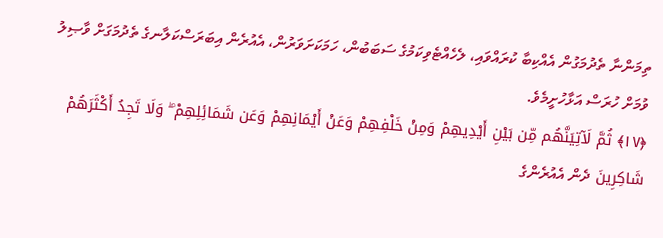ތިމަންނާ ތެދުމަގުން އެއްކިބާ ކުރައްވައި، ލެހެއްޓެވިކަމުގެ ސަބަބުން، ހަމަކަށަވަރުން، އެއުރެން އިބަރަސްކަލާނގެ ތެދުމަގަށް ވާޞިލު ވުމަށް ހުރަސް އަޅާހުށީމެވެ.
﴿١٧﴾ ثُمَّ لَآتِيَنَّهُم مِّن بَيْنِ أَيْدِيهِمْ وَمِنْ خَلْفِهِمْ وَعَنْ أَيْمَانِهِمْ وَعَن شَمَائِلِهِمْ ۖ وَلَا تَجِدُ أَكْثَرَهُمْ شَاكِرِينَ ދެން އެއުރެންގެ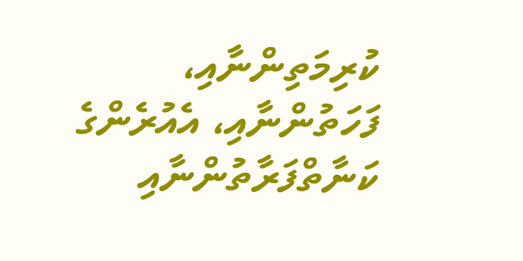ކުރިމަތިންނާއި، ފަހަތުންނާއި، އެއުރެންގެ ކަނާތްފަރާތުންނާއި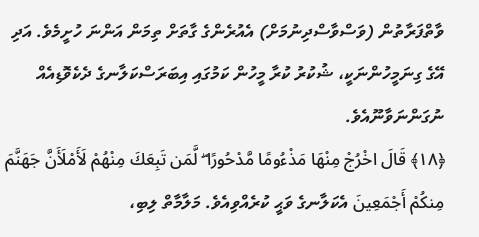ވާތްފަރާތުން (ވަސްވާސްދިނުމަށް) އެއުރެންގެ ގާތަށް ތިމަން އަންނަ ހުށީމެވެ. އަދި އޭގެ ގިނަމީހުންނަކީ، ޝުކުރު ކުރާ މީހުން ކަމުގައި އިބަރަސްކަލާނގެ ދެކެވޮޑިއެއް ނުގަންނަވާނޫއެވެ.
﴿١٨﴾ قَالَ اخْرُجْ مِنْهَا مَذْءُومًا مَّدْحُورًا ۖ لَّمَن تَبِعَكَ مِنْهُمْ لَأَمْلَأَنَّ جَهَنَّمَ مِنكُمْ أَجْمَعِينَ އެކަލާނގެ ވަޙީ ކުރެއްވިއެވެ. މަލާމާތް ލިބި،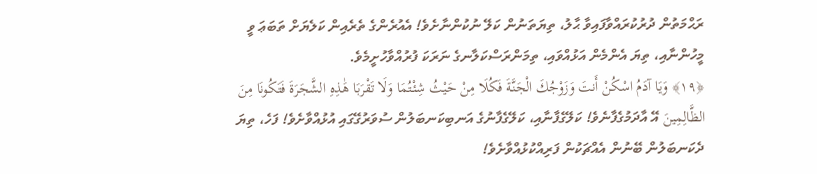ރަޙްމަތުން ދުރުކުރައްވާފައިވާ ޙާލު، ތިޔަތަނުން ކަލޭ ނުކުންނާށެވެ! އެއުރެންގެ ތެރެއިން ކަލެޔަށް ތަބަޢަ ވީ މީހުންނާއި، ތިޔަ އެންމެން އަޅުއްވައި، ތިމަންރަސްކަލާނގެ ނަރަކަ ފުރުއްވާހުށީމެވެ.
﴿١٩﴾ وَيَا آدَمُ اسْكُنْ أَنتَ وَزَوْجُكَ الْجَنَّةَ فَكُلَا مِنْ حَيْثُ شِئْتُمَا وَلَا تَقْرَبَا هَٰذِهِ الشَّجَرَةَ فَتَكُونَا مِنَ الظَّالِمِينَ އޭ އާދަމުގެފާނެވެ! ކަލޭގެފާނާއި، ކަލޭގެފާނުގެ އަނބިކަނބަލުން ސުވަރުގޭގައި އުޅުއްވާށެވެ! ފަހެ، ތިޔަ ދެކަނބަލުން ބޭނުން އެއްޗަކުން ފަރިއްކުޅުއްވާށެވެ!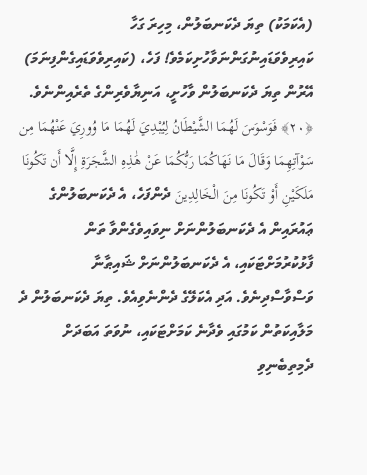(އެކަމަކު) ތިޔަ ދެކަނބަލުން، މިހިރަ ގަހާ ކައިރިވެވަޑައިނުގަންނަވާހުށިކަމެވެ! ފަހެ، (ކައިރިވެވަޑައިގެންފިނަމަ) އޭރުން ތިޔަ ދެކަނބަލުން ވާހުށީ، އަނިޔާވެރިންގެ ތެރެއިންނެވެ.
﴿٢٠﴾ فَوَسْوَسَ لَهُمَا الشَّيْطَانُ لِيُبْدِيَ لَهُمَا مَا وُورِيَ عَنْهُمَا مِن سَوْآتِهِمَا وَقَالَ مَا نَهَاكُمَا رَبُّكُمَا عَنْ هَٰذِهِ الشَّجَرَةِ إِلَّا أَن تَكُونَا مَلَكَيْنِ أَوْ تَكُونَا مِنَ الْخَالِدِينَ ދެންފަހެ، އެ ދެކަނބަލުންގެ ޢައުރައިން އެ ދެކަނބަލުންނަށް ނިވައިވެގެންވާ ތަން ފާޅުކުރުމަށްޓަކައި، އެ ދެކަނބަލުންނަށް ޝައިޠާނާ ވަސްވާސްދިނެވެ. އަދި އެކަލޭގެ ދެންނެވިއެވެ. ތިޔަ ދެކަނބަލުން ދެ މަލާއިކަތުން ކަމުގައި ވެދާނެ ކަމަށްޓަކައި، ނުވަތަ އަބަދަށް ދެމިތިބެނިވި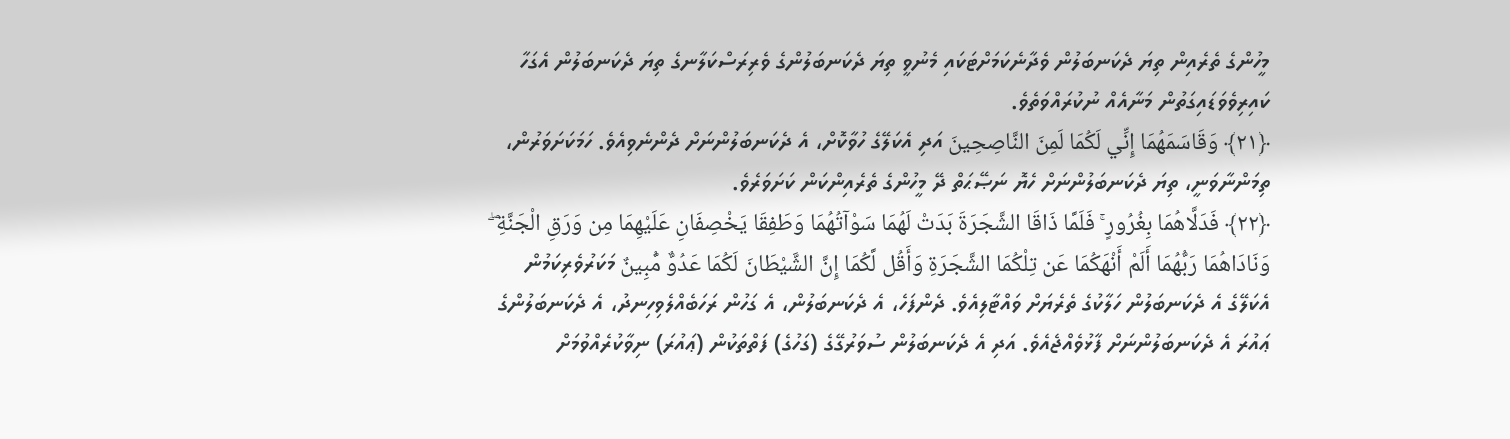މީހުންގެ ތެރެއިން ތިޔަ ދެކަނބަލުން ވެދާނެކަމަށްޓަކައި މެނުވީ ތިޔަ ދެކަނބަލުންގެ ވެރިރަސްކަލާނގެ ތިޔަ ދެކަނބަލުން އެގަހާ ކައިރިވެވަޑައިގަތުން މަނާއެއް ނުކުރައްވަތެވެ.
﴿٢١﴾ وَقَاسَمَهُمَا إِنِّي لَكُمَا لَمِنَ النَّاصِحِينَ އަދި އެކަލޭގެ ހުވާކޮށް، އެ ދެކަނބަލުންނަށް ދެންނެވިއެވެ. ހަމަކަށަވަރުން، ތިމަންނާވަނީ، ތިޔަ ދެކަނބަލުންނަށް ހެޔޮ ނަޞޭޙަތް ދޭ މީހުންގެ ތެރެއިންކަން ކަށަވަރެވެ.
﴿٢٢﴾ فَدَلَّاهُمَا بِغُرُورٍ ۚ فَلَمَّا ذَاقَا الشَّجَرَةَ بَدَتْ لَهُمَا سَوْآتُهُمَا وَطَفِقَا يَخْصِفَانِ عَلَيْهِمَا مِن وَرَقِ الْجَنَّةِ ۖ وَنَادَاهُمَا رَبُّهُمَا أَلَمْ أَنْهَكُمَا عَن تِلْكُمَا الشَّجَرَةِ وَأَقُل لَّكُمَا إِنَّ الشَّيْطَانَ لَكُمَا عَدُوٌّ مُّبِينٌ މަކަރުވެރިކަމުން އެކަލޭގެ އެ ދެކަނބަލުން ހަލާކުގެ ތެރެޔަށް ވައްޓާލިއެވެ. ދެންފަހެ، އެ ދެކަނބަލުން، އެ ގަހުން ރަހަބެއްލެވިހިނދު، އެ ދެކަނބަލުންގެ ޢައުރަ އެ ދެކަނބަލުންނަށް ފާޅުވެއްޖެއެވެ. އަދި އެ ދެކަނބަލުން ސުވަރުގޭގެ (ގަހުގެ) ފަތްތަކުން (ޢައުރަ) ނިވާކުރެއްވުމަށް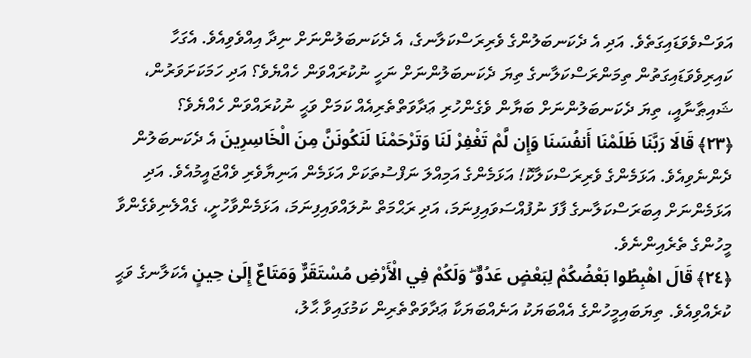އަވަސްވެވަޑައިގަތެވެ. އަދި އެ ދެކަނބަލުންގެ ވެރިރަސްކަލާނގެ، އެ ދެކަނބަލުންނަށް ނިދާ އިއްވެވިއެވެ. އެގަހާ ކައިރިވެވަޑައިގަތުން ތިމަންރަސްކަލާނގެ ތިޔަ ދެކަނބަލުންނަށް ނަހީ ނުކުރައްވަން ހެއްޔެވެ؟ އަދި ހަމަކަށަވަރުން، ޝައިޠާނާއީ، ތިޔަ ދެކަނބަލުންނަށް ބަޔާން ވެގެންހުރި ޢަދާވަތްތެރިއެއް ކަމަށް ވަޙީ ނުކުރައްވަން ހެއްޔެވެ؟
﴿٢٣﴾ قَالَا رَبَّنَا ظَلَمْنَا أَنفُسَنَا وَإِن لَّمْ تَغْفِرْ لَنَا وَتَرْحَمْنَا لَنَكُونَنَّ مِنَ الْخَاسِرِينَ އެ ދެކަނބަލުން ދެންނެވިއެވެ. އަޅަމެންގެ ވެރިރަސްކަލާކޮ! އަޅަމެންގެ އަމިއްލަ ނަފްސުތަކަށް އަޅަމެން އަނިޔާވެރި ވެއްޖައީމުއެވެ. އަދި އަޅަމެންނަށް އިބަރަސްކަލާނގެ ފާފަ ނުފުއްސަވައިފިނަމަ، އަދި ރަޙްމަތް ނުލައްވައިފިނަމަ، އަޅަމެންވާހުށީ، ގެއްލެނިވެގެންވާ މީހުންގެ ތެރެއިންނެވެ.
﴿٢٤﴾ قَالَ اهْبِطُوا بَعْضُكُمْ لِبَعْضٍ عَدُوٌّ ۖ وَلَكُمْ فِي الْأَرْضِ مُسْتَقَرٌّ وَمَتَاعٌ إِلَىٰ حِينٍ އެކަލާނގެ ވަޙީ ކުރެއްވިއެވެ. ތިޔަބައިމީހުންގެ އެއްބަޔަކު އަނެއްބަޔަކާ ޢަދާވަތްތެރިން ކަމުގައިވާ ޙާލު،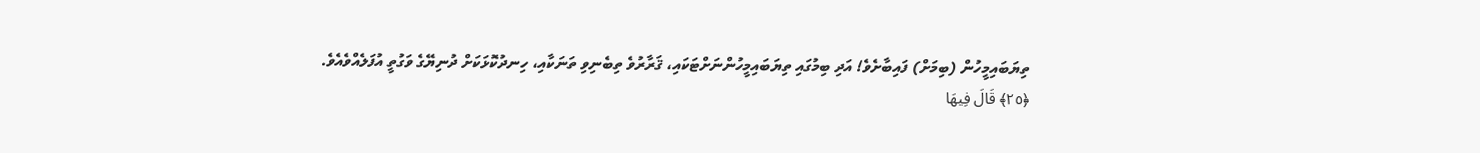ތިޔަބައިމީހުން (ބިމަށް) ފައިބާށެވެ! އަދި ބިމުގައި ތިޔަބައިމީހުންނަށްޓަކައި، ޤަރާރުވެ ތިބެނިވި ތަނަކާއި، ހިނދުކޮޅަކަށް ދުނިޔޭގެ ވަގުތީ އުފަލެއްވެއެވެ.
﴿٢٥﴾ قَالَ فِيهَا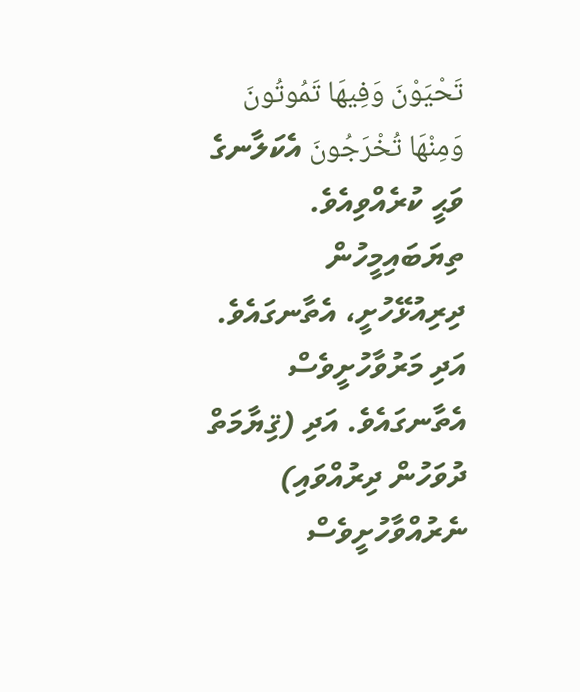تَحْيَوْنَ وَفِيهَا تَمُوتُونَ وَمِنْهَا تُخْرَجُونَ އެކަލާނގެ ވަޙީ ކުރެއްވިއެވެ. ތިޔަބައިމީހުން ދިރިއުޅޭހުށީ، އެތާނގައެވެ. އަދި މަރުވާހުށީވެސް އެތާނގައެވެ. އަދި (ޤިޔާމަތް ދުވަހުން ދިރުއްވައި) ނެރުއްވާހުށީވެސް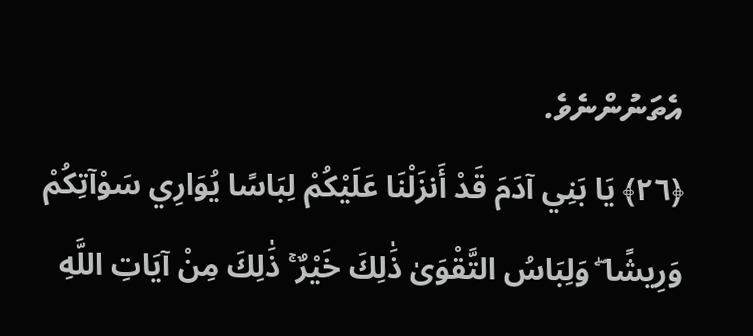އެތަނުންނެވެ.
﴿٢٦﴾ يَا بَنِي آدَمَ قَدْ أَنزَلْنَا عَلَيْكُمْ لِبَاسًا يُوَارِي سَوْآتِكُمْ وَرِيشًا ۖ وَلِبَاسُ التَّقْوَىٰ ذَٰلِكَ خَيْرٌ ۚ ذَٰلِكَ مِنْ آيَاتِ اللَّهِ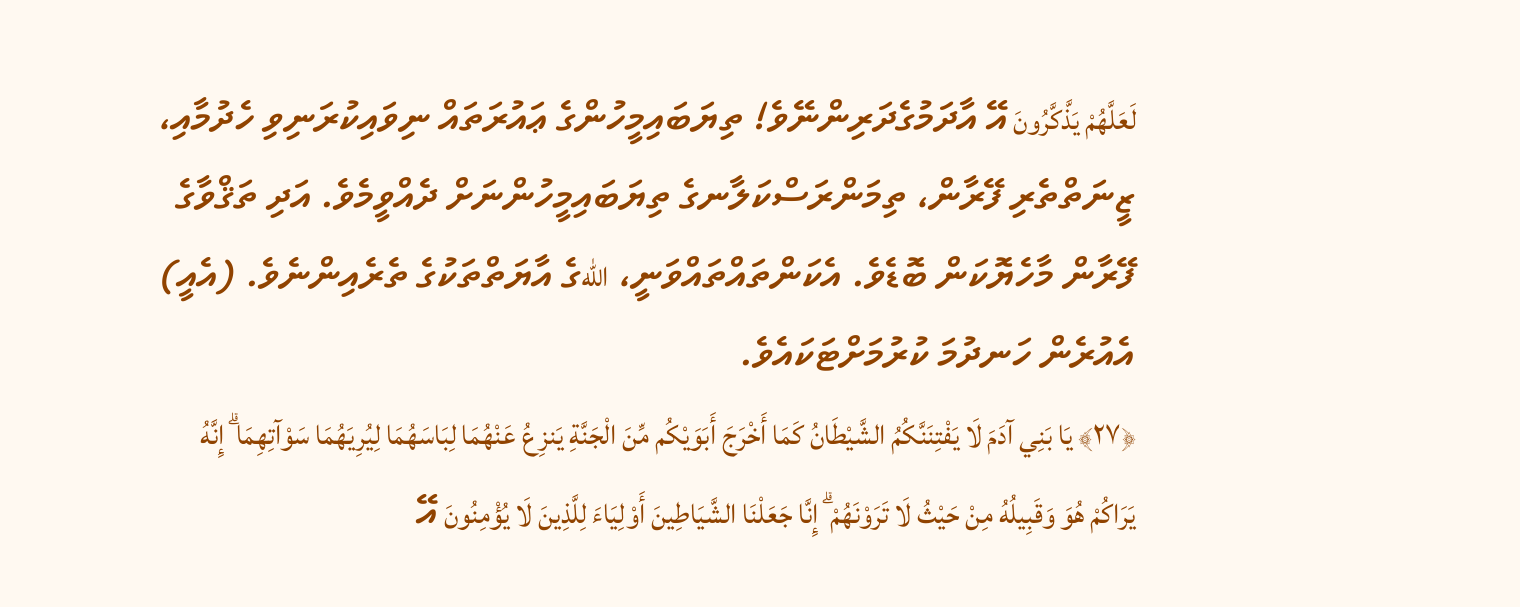لَعَلَّهُمْ يَذَّكَّرُونَ އޭ އާދަމުގެދަރިންނޭވެ! ތިޔަބައިމީހުންގެ ޢައުރަތައް ނިވައިކުރަނިވި ހެދުމާއި، ޒީނަތްތެރި ފޭރާން، ތިމަންރަސްކަލާނގެ ތިޔަބައިމީހުންނަށް ދެއްވީމެވެ. އަދި ތަޤްވާގެ ފޭރާން މާހެޔޮކަން ބޮޑެވެ. އެކަންތައްތައްވަނީ، اللهގެ އާޔަތްތަކުގެ ތެރެއިންނެވެ. (އެއީ) އެއުރެން ހަނދުމަ ކުރުމަށްޓަކައެވެ.
﴿٢٧﴾ يَا بَنِي آدَمَ لَا يَفْتِنَنَّكُمُ الشَّيْطَانُ كَمَا أَخْرَجَ أَبَوَيْكُم مِّنَ الْجَنَّةِ يَنزِعُ عَنْهُمَا لِبَاسَهُمَا لِيُرِيَهُمَا سَوْآتِهِمَا ۗ إِنَّهُ يَرَاكُمْ هُوَ وَقَبِيلُهُ مِنْ حَيْثُ لَا تَرَوْنَهُمْ ۗ إِنَّا جَعَلْنَا الشَّيَاطِينَ أَوْلِيَاءَ لِلَّذِينَ لَا يُؤْمِنُونَ އޭ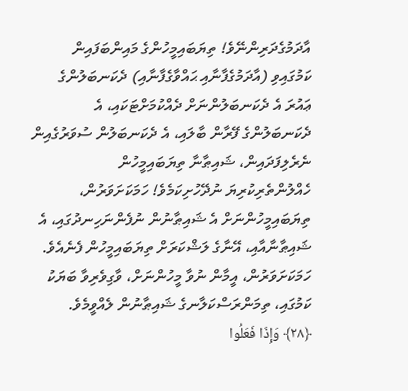އާދަމުގެދަރިންނޭވެ! ތިޔަބައިމީހުންގެ މައިންބަފައިން ކަމުގައިވި (އާދަމުގެފާނާއި ޙައްވާގެފާނާއި) ދެކަނބަލުންގެ ޢައުރަ އެ ދެކަނބަލުންނަށް ދެއްކުމަށްޓަކައި، އެ ދެކަނބަލުންގެ ފޭރާން ބާލައި، އެ ދެކަނބަލުން ސުވަރުގެއިން ނެރެލިފަދައިން، ޝައިޠާނާ ތިޔަބައިމީހުން ހެއްލުންތެރިކުރިޔަ ނުދޭހުށިކަމެވެ! ހަމަކަށަވަރުން، ތިޔަބައިމީހުންނަށް އެ ޝައިޠާނުން ނުފެންނަހިނދުގައި، އެ ޝައިޠާނާއާއި، އޭނާގެ ލަޝްކަރަށް ތިޔަބައިމީހުން ފެނެއެވެ. ހަމަކަށަވަރުން، އީމާން ނުވާ މީހުންނަށް، ވާގިވެރިވާ ބަޔަކު ކަމުގައި، ތިމަންރަސްކަލާނގެ ޝައިޠާނުން ލެއްވީމެވެ.
﴿٢٨﴾ وَإِذَا فَعَلُوا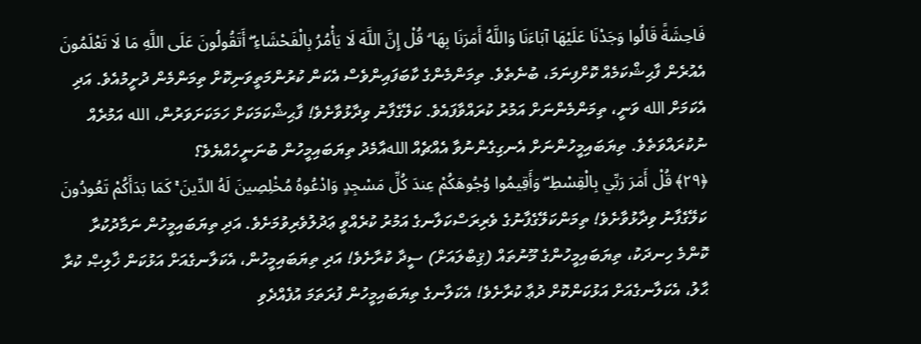فَاحِشَةً قَالُوا وَجَدْنَا عَلَيْهَا آبَاءَنَا وَاللَّهُ أَمَرَنَا بِهَا ۗ قُلْ إِنَّ اللَّهَ لَا يَأْمُرُ بِالْفَحْشَاءِ ۖ أَتَقُولُونَ عَلَى اللَّهِ مَا لَا تَعْلَمُونَ އެއުރެން ފާޙިޝްކަމެއް ކޮށްފިނަމަ، ބުނެތެވެ. ތިމަންމެންގެ ކާބަފައިންވެސް އެކަން ކުރުންމަތީވަނިކޮށް ތިމަންމެން ދުށީމުއެވެ. އަދި އެކަމަށް الله ވަނީ، ތިމަންމެންނަށް އަމުރު ކުރައްވާފައެވެ. ކަލޭގެފާނު ވިދާޅުވާށެވެ! ފާޙިޝްކަމަކަށް ހަމަކަށަވަރުން، الله އަމުރެއް ނުކުރައްވަތެވެ. ތިޔަބައިމީހުންނަށް އެނގިގެންނުވާ އެއްޗެއް اللهއާމެދު ތިޔަބައިމީހުން ބުނަނީހެއްޔެވެ؟
﴿٢٩﴾ قُلْ أَمَرَ رَبِّي بِالْقِسْطِ ۖ وَأَقِيمُوا وُجُوهَكُمْ عِندَ كُلِّ مَسْجِدٍ وَادْعُوهُ مُخْلِصِينَ لَهُ الدِّينَ ۚ كَمَا بَدَأَكُمْ تَعُودُونَ ކަލޭގެފާނު ވިދާޅުވާށެވެ! ތިމަންކަލޭގެފާނުގެ ވެރިރަސްކަލާނގެ އަމުރު ކުރެއްވީ ޢަދުލުވެރިވުމަށެވެ. އަދި ތިޔަބައިމީހުން ނަމާދުކުރާ ކޮންމެ ހިނދަކު، ތިޔަބައިމީހުންގެ މޫނުތައް (ޤިބްލައަށް) ސީދާ ކުރާށެވެ! އަދި ތިޔަބައިމީހުން، އެކަލާނގެއަށް އަޅުކަން ޚާލިޞް ކުރާ ޙާލު، އެކަލާނގެއަށް އަޅުކަންކޮށް ދުޢާ ކުރާށެވެ! އެކަލާނގެ ތިޔަބައިމީހުން ފުރަތަމަ އުފެއްދެވި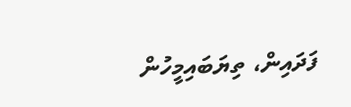ފަދައިން، ތިޔަބައިމީހުން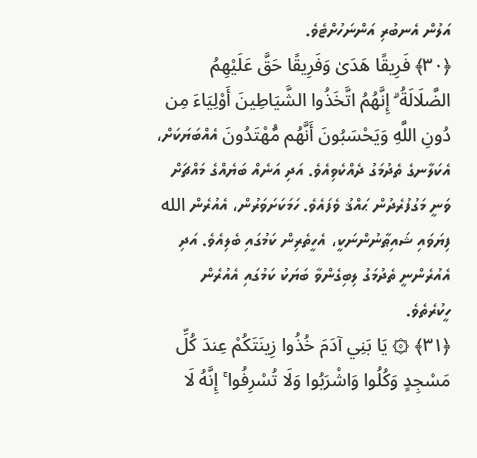އަލުން އެނބުރި އަންނަހުށްޓެވެ.
﴿٣٠﴾ فَرِيقًا هَدَىٰ وَفَرِيقًا حَقَّ عَلَيْهِمُ الضَّلَالَةُ ۗ إِنَّهُمُ اتَّخَذُوا الشَّيَاطِينَ أَوْلِيَاءَ مِن دُونِ اللَّهِ وَيَحْسَبُونَ أَنَّهُم مُّهْتَدُونَ އެއްބަޔަކަށް، އެކަލާނގެ ތެދުމަގު ދެއްކެވިއެވެ. އަދި އަނެއް ބަޔެއްގެ މައްޗަށް ވަނީ މަގުފުރެދުން ޙައްޤު ވެފައެވެ. ހަމަކަށަވަރުން، އެއުރެން الله ފިޔަވައި ޝައިޠާނުންނަކީ، އެހީތެރިން ކަމުގައި ބެލިއެވެ. އަދި އެއުރެންނީ ތެދުމަގު ލިބިގެންވާ ބަޔަކު ކަމުގައި އެއުރެން ހީކުރެތެވެ.
﴿٣١﴾ ۞ يَا بَنِي آدَمَ خُذُوا زِينَتَكُمْ عِندَ كُلِّ مَسْجِدٍ وَكُلُوا وَاشْرَبُوا وَلَا تُسْرِفُوا ۚ إِنَّهُ لَا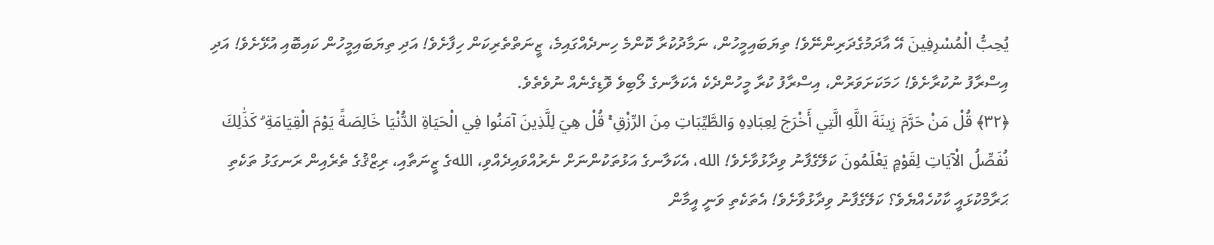يُحِبُّ الْمُسْرِفِينَ އޭ އާދަމުގެދަރިންނޭވެ! ތިޔަބައިމީހުން، ނަމާދުކުރާ ކޮންމެ ހިނދެއްގައިމެ، ޒީނަތްތެރިކަން ހިފާށެވެ! އަދި ތިޔަބައިމީހުން ކައިބޮއި އުޅޭށެވެ! އަދި އިސްރާފު ނުކުރާށެވެ! ހަމަކަށަވަރުން، އިސްރާފު ކުރާ މީހުންދެކެ އެކަލާނގެ ލޯބިވެ ވޮޑިގެނެއް ނުވެތެވެ.
﴿٣٢﴾ قُلْ مَنْ حَرَّمَ زِينَةَ اللَّهِ الَّتِي أَخْرَجَ لِعِبَادِهِ وَالطَّيِّبَاتِ مِنَ الرِّزْقِ ۚ قُلْ هِيَ لِلَّذِينَ آمَنُوا فِي الْحَيَاةِ الدُّنْيَا خَالِصَةً يَوْمَ الْقِيَامَةِ ۗ كَذَٰلِكَ نُفَصِّلُ الْآيَاتِ لِقَوْمٍ يَعْلَمُونَ ކަލޭގެފާނު ވިދާޅުވާށެވެ! الله، އެކަލާނގެ އަޅުތަކުންނަށް ނެރުއްވައިދެއްވި، اللهގެ ޒީނަތާއި، ރިޒްޤުގެ ތެރެއިން ރަނގަޅު ތަކެތި ޙަރާމްކުޅައީ ކާކުހެއްޔެވެ؟ ކަލޭގެފާނު ވިދާޅުވާށެވެ! އެތަކެތި ވަނީ އީމާން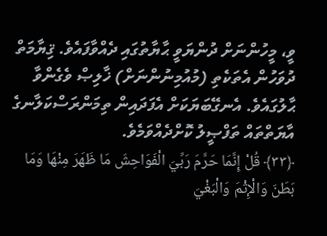ވީ، މީހުންނަށް ދުންޔަވީ ޙާޔާތުގައި ދެއްވާފައެވެ. ޤިޔާމަތް ދުވަހުން އެތަކެތި (މުއުމިނުންނަށް) ޚާލިޞް ވެގެންވާ ޙާލުގައެވެ. އެނގޭބަޔަކަށް އެފަދައިން ތިމަންރަސްކަލާނގެ އާޔަތްތައް ތަފްޞީލު ކޮށްދެއްވަމެވެ.
﴿٣٣﴾ قُلْ إِنَّمَا حَرَّمَ رَبِّيَ الْفَوَاحِشَ مَا ظَهَرَ مِنْهَا وَمَا بَطَنَ وَالْإِثْمَ وَالْبَغْيَ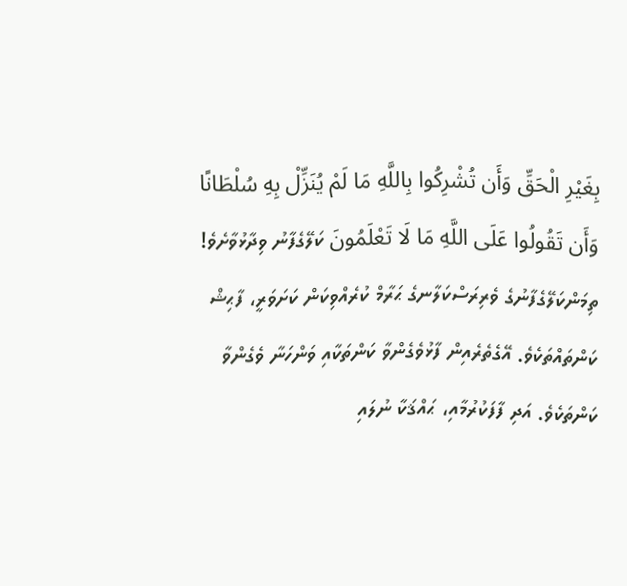بِغَيْرِ الْحَقِّ وَأَن تُشْرِكُوا بِاللَّهِ مَا لَمْ يُنَزِّلْ بِهِ سُلْطَانًا وَأَن تَقُولُوا عَلَى اللَّهِ مَا لَا تَعْلَمُونَ ކަލޭގެފާނު ވިދާޅުވާށެވެ! ތިމަންކަލޭގެފާނުގެ ވެރިރަސްކަލާނގެ ޙަރާމް ކުރެއްވިކަން ކަށަވަރީ، ފާޙިޝް ކަންތައްތަކެވެ. އޭގެތެރެއިން ފާޅުވެގެންވާ ކަންތަކާއި ވަންހަނާ ވެގެންވާ ކަންތަކެވެ. އަދި ފާފަކުރުމާއި، ޙައްޤަކާ ނުލައި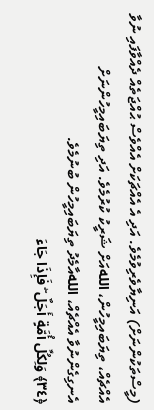(މީސްތަކުންނަށް) އަނިޔާވެރިވުމެވެ. އަދި އެ އެއްޗަކަށް އެއްވެސް ޙުއްޖަތެއް ދެއްވާފައި ނުވާ އެއްޗެއް، ތިޔަބައިމީހުން، اللهއަށް ޝަރީކު ކުރުމެވެ. އަދި ތިޔަބައިމީހުންނަށް އެނގިގެންނުވާ އެއްޗެއް، اللهއާމެދު ތިޔަބައިމީހުން ބުނުމެވެ.
﴿٣٤﴾ وَلِكُلِّ أُمَّةٍ أَجَلٌ ۖ فَإِذَا جَاءَ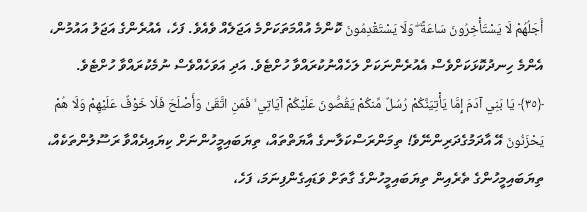أَجَلُهُمْ لَا يَسْتَأْخِرُونَ سَاعَةً ۖ وَلَا يَسْتَقْدِمُونَ ކޮންމެ އުއްމަތަކަށްމެ އަޖަލެއް ވެއެވެ. ފަހެ، އެއުރެންގެ އަޖަލު އައުމުން، އެންމެ ހިނދުކޮޅަކަށްވެސް އެއުރެންނަކަށް ލަހެއްނުކުރައްވާ ހުށްޓެވެ. އަދި އަވަހެއްވެސް ނުމެކުރައްވާ ހުށްޓެވެ.
﴿٣٥﴾ يَا بَنِي آدَمَ إِمَّا يَأْتِيَنَّكُمْ رُسُلٌ مِّنكُمْ يَقُصُّونَ عَلَيْكُمْ آيَاتِي ۙ فَمَنِ اتَّقَىٰ وَأَصْلَحَ فَلَا خَوْفٌ عَلَيْهِمْ وَلَا هُمْ يَحْزَنُونَ އޭ އާދަމުގެދަރިންނޭވެ! ތިމަންރަސްކަލާނގެ އާޔަތްތައް، ތިޔަބައިމީހުންނަށް ކިޔައިދެއްވާ ރަސޫލުންތަކެއް، ތިޔަބައިމީހުންގެ ތެރެއިން ތިޔަބައިމީހުންގެ ގާތަށް ވަޑައިގެންފިނަމަ، ފަހެ،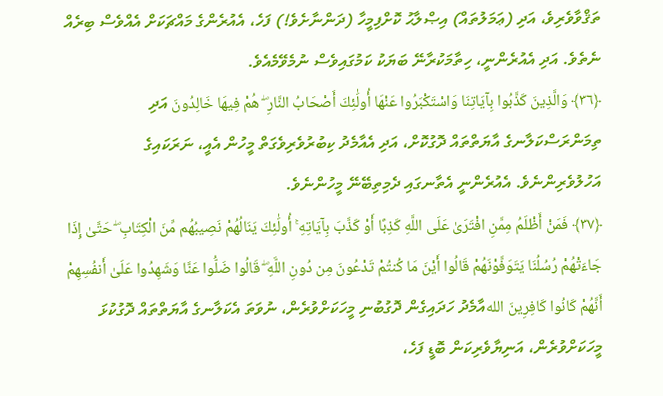ތަޤްވާވެރިވެ، އަދި (ޢަމަލުތައް) އިޞްލާޙު ކޮށްފިމީހާ (ދަންނާށެވެ!) ފަހެ، އެއުރެންގެ މައްޗަކަށް އެއްވެސް ބިރެއް ނެތެވެ. އަދި އެއުރެންނީ، ހިތާމަކުރާނޭ ބަޔަކު ކަމުގައިވެސް ނުމެވޭމެއެވެ.
﴿٣٦﴾ وَالَّذِينَ كَذَّبُوا بِآيَاتِنَا وَاسْتَكْبَرُوا عَنْهَا أُولَٰئِكَ أَصْحَابُ النَّارِ ۖ هُمْ فِيهَا خَالِدُونَ އަދި ތިމަންރަސްކަލާނގެ އާޔަތްތައް ދޮގުކޮށް، އަދި އެއާމެދު ކިބުރުވެރިވެގަތް މީހުން އެއީ، ނަރަކައިގެ އަހުލުވެރިންނެވެ. އެއުރެންނީ އެތާނގައި ދެމިތިބޭނޭ މީހުންނެވެ.
﴿٣٧﴾ فَمَنْ أَظْلَمُ مِمَّنِ افْتَرَىٰ عَلَى اللَّهِ كَذِبًا أَوْ كَذَّبَ بِآيَاتِهِ ۚ أُولَٰئِكَ يَنَالُهُمْ نَصِيبُهُم مِّنَ الْكِتَابِ ۖ حَتَّىٰ إِذَا جَاءَتْهُمْ رُسُلُنَا يَتَوَفَّوْنَهُمْ قَالُوا أَيْنَ مَا كُنتُمْ تَدْعُونَ مِن دُونِ اللَّهِ ۖ قَالُوا ضَلُّوا عَنَّا وَشَهِدُوا عَلَىٰ أَنفُسِهِمْ أَنَّهُمْ كَانُوا كَافِرِينَ اللهއާމެދު ހަދައިގެން ދޮގުބުނި މީހަކަށްވުރެން، ނުވަތަ އެކަލާނގެ އާޔަތްތައް ދޮގުކުޅަ މީހަކަށްވުރެން، އަނިޔާވެރިކަން ބޮޑީ ފަހެ،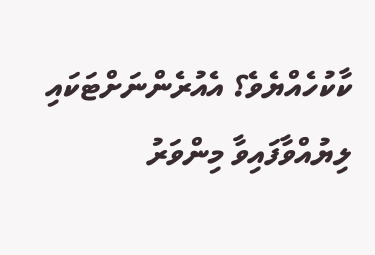ކާކުހެއްޔެވެ؟ އެއުރެންނަށްޓަކައި ލިޔުއްވާފައިވާ މިންވަރު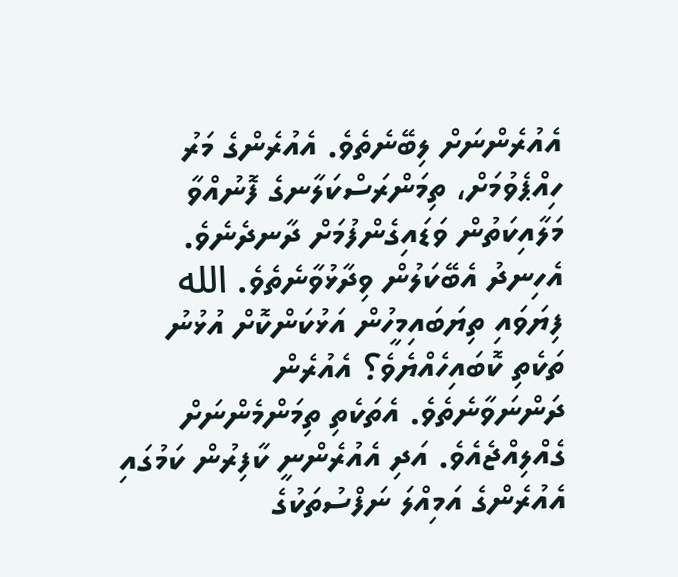އެއުރެންނަށް ލިބޭނެތެވެ. އެއުރެންގެ މަރު ހިއްޕެވުމަށް، ތިމަންރަސްކަލާނގެ ފޮނުއްވާ މަލާއިކަތުން ވަޑައިގެންފުމަށް ދާނދެނެވެ. އެހިނދު އެބޭކަލުން ވިދާޅުވާނެތެވެ. الله ފިޔަވައި ތިޔަބައިމީހުން އަޅުކަންކޮށް އުޅުނު ތަކެތި ކޮބައިހެއްޔެވެ؟ އެއުރެން ދަންނަވާނެތެވެ. އެތަކެތި ތިމަންމެންނަށް ގެއްލިއްޖެއެވެ. އަދި އެއުރެންނީ ކާފިރުން ކަމުގައި އެއުރެންގެ އަމިއްލަ ނަފްސުތަކުގެ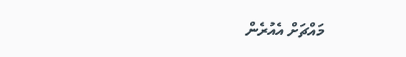މައްޗަށް އެއުރެން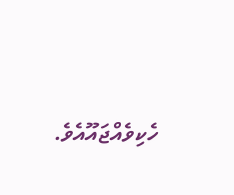ހެކިވެއްޖައޫއެވެ.